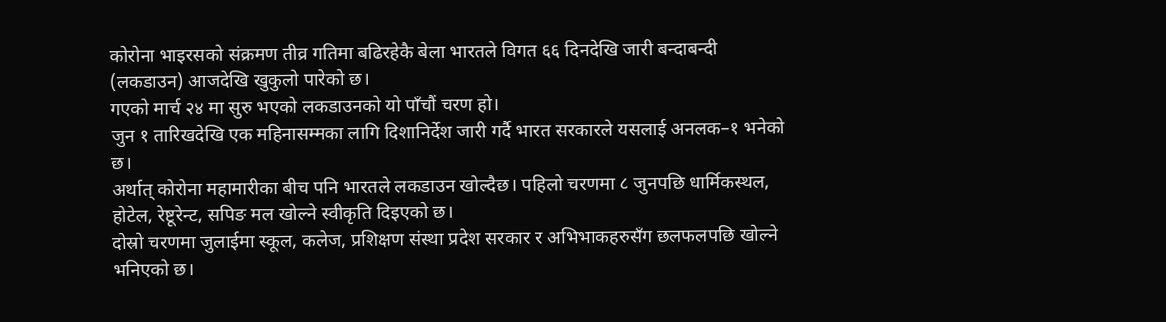कोरोना भाइरसको संक्रमण तीव्र गतिमा बढिरहेकै बेला भारतले विगत ६६ दिनदेखि जारी बन्दाबन्दी (लकडाउन) आजदेखि खुकुलो पारेको छ।
गएको मार्च २४ मा सुरु भएको लकडाउनको यो पाँचौं चरण हो।
जुन १ तारिखदेखि एक महिनासम्मका लागि दिशानिर्देश जारी गर्दै भारत सरकारले यसलाई अनलक–१ भनेको छ।
अर्थात् कोरोना महामारीका बीच पनि भारतले लकडाउन खोल्दैछ। पहिलो चरणमा ८ जुनपछि धार्मिकस्थल, होटेल, रेष्टूरेन्ट, सपिङ मल खोल्ने स्वीकृति दिइएको छ।
दोस्रो चरणमा जुलाईमा स्कूल, कलेज, प्रशिक्षण संस्था प्रदेश सरकार र अभिभाकहरुसँग छलफलपछि खोल्ने भनिएको छ।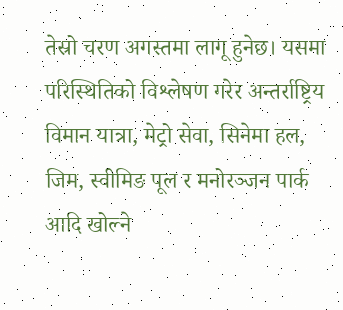तेस्रो चरण अगस्तमा लागू हुनेछ। यसमा परिस्थितिको विश्लेषण गरेर अन्तर्राष्ट्रिय विमान यात्रा, मेट्रो सेवा, सिनेमा हल, जिम, स्वीमिङ पूल र मनोरञ्जन पार्क आदि खोल्ने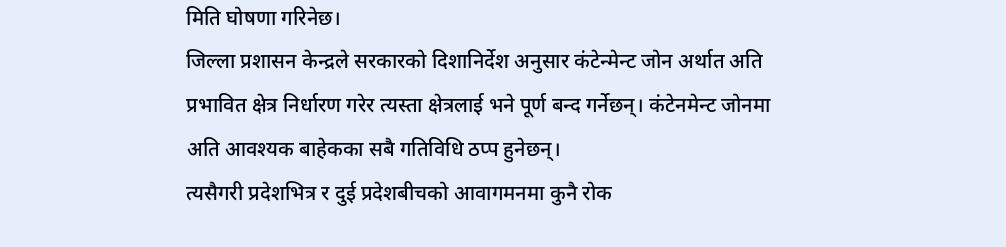मिति घोषणा गरिनेछ।
जिल्ला प्रशासन केन्द्रले सरकारको दिशानिर्देश अनुसार कंटेन्मेन्ट जोन अर्थात अति प्रभावित क्षेत्र निर्धारण गरेर त्यस्ता क्षेत्रलाई भने पूर्ण बन्द गर्नेछन्। कंटेनमेन्ट जोनमा अति आवश्यक बाहेकका सबै गतिविधि ठप्प हुनेछन्।
त्यसैगरी प्रदेशभित्र र दुई प्रदेशबीचको आवागमनमा कुनै रोक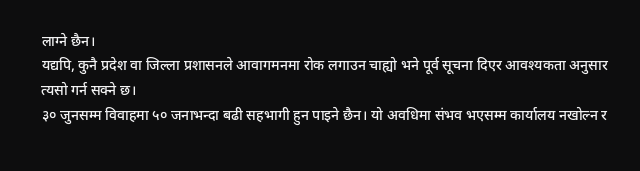लाग्ने छैन।
यद्यपि, कुनै प्रदेश वा जिल्ला प्रशासनले आवागमनमा रोक लगाउन चाह्यो भने पूर्व सूचना दिएर आवश्यकता अनुसार त्यसो गर्न सक्ने छ।
३० जुनसम्म विवाहमा ५० जनाभन्दा बढी सहभागी हुन पाइने छैन। यो अवधिमा संभव भएसम्म कार्यालय नखोल्न र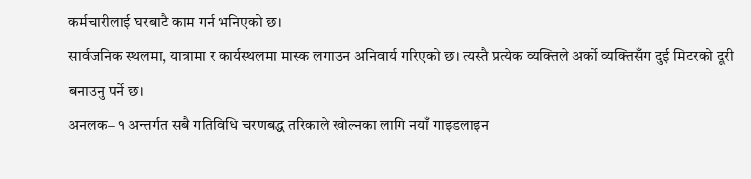कर्मचारीलाई घरबाटै काम गर्न भनिएको छ।
सार्वजनिक स्थलमा, यात्रामा र कार्यस्थलमा मास्क लगाउन अनिवार्य गरिएको छ। त्यस्तै प्रत्येक व्यक्तिले अर्को व्यक्तिसँग दुई मिटरको दूरी बनाउनु पर्ने छ।
अनलक– १ अन्तर्गत सबै गतिविधि चरणबद्ध तरिकाले खोल्नका लागि नयाँ गाइडलाइन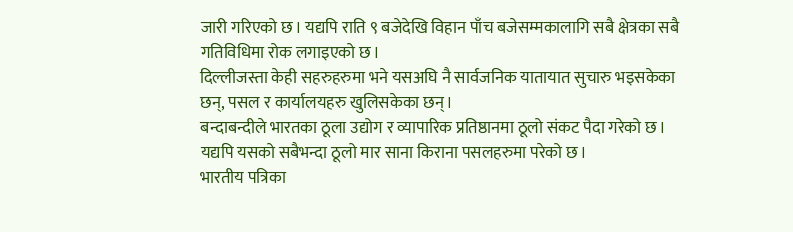जारी गरिएको छ। यद्यपि राति ९ बजेदेखि विहान पाँच बजेसम्मकालागि सबै क्षेत्रका सबै गतिविधिमा रोक लगाइएको छ।
दिल्लीजस्ता केही सहरुहरुमा भने यसअघि नै सार्वजनिक यातायात सुचारु भइसकेका छन्, पसल र कार्यालयहरु खुलिसकेका छन्।
बन्दाबन्दीले भारतका ठूला उद्योग र व्यापारिक प्रतिष्ठानमा ठूलो संकट पैदा गरेको छ। यद्यपि यसको सबैभन्दा ठूलो मार साना किराना पसलहरुमा परेको छ।
भारतीय पत्रिका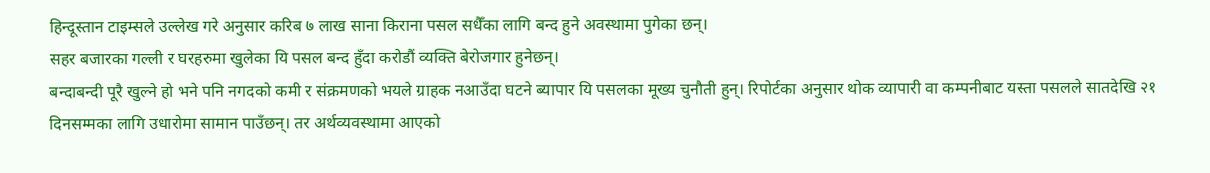हिन्दूस्तान टाइम्सले उल्लेख गरे अनुसार करिब ७ लाख साना किराना पसल सधैँका लागि बन्द हुने अवस्थामा पुगेका छन्।
सहर बजारका गल्ली र घरहरुमा खुलेका यि पसल बन्द हुँदा करोडौं व्यक्ति बेरोजगार हुनेछन्।
बन्दाबन्दी पूरै खुल्ने हो भने पनि नगदको कमी र संक्रमणको भयले ग्राहक नआउँदा घटने ब्यापार यि पसलका मूख्य चुनौती हुन्। रिपोर्टका अनुसार थोक व्यापारी वा कम्पनीबाट यस्ता पसलले सातदेखि २१ दिनसम्मका लागि उधारोमा सामान पाउँछन्। तर अर्थव्यवस्थामा आएको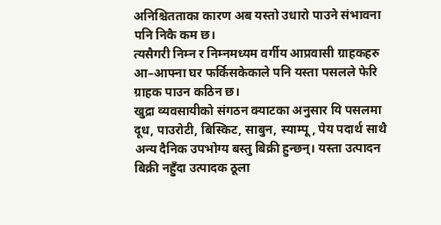अनिश्चितताका कारण अब यस्तो उधारो पाउने संभावना पनि निकै कम छ।
त्यसैगरी निम्न र निम्नमध्यम वर्गीय आप्रवासी ग्राहकहरु आ–आफ्ना घर फर्किसकेकाले पनि यस्ता पसलले फेरि ग्राहक पाउन कठिन छ।
खुद्रा व्यवसायीको संगठन क्याटका अनुसार यि पसलमा दूध, पाउरोटी, बिस्किट, साबुन, स्याम्पू, पेय पदार्थ साथै अन्य दैनिक उपभोग्य बस्तु बिक्री हुन्छन्। यस्ता उत्पादन बिक्री नहुँदा उत्पादक ठूला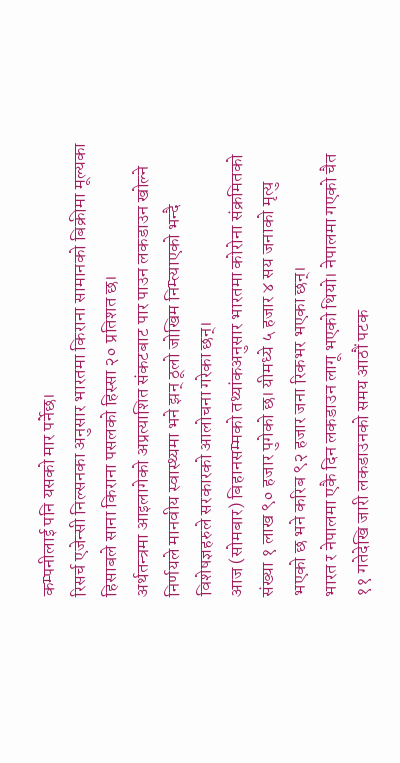कम्पनीलाई पनि यसको मार पर्नेछ।
रिसर्च एजेन्सी निल्सनका अनुसार भारतमा किराना सामानको बिक्रीमा मूल्यका हिसाबले साना किराना पसलको हिस्सा २० प्रतिशत छ।
अर्थतन्त्रमा आइलागेको अप्रत्याशित संकटबाट पार पाउन लकडाउन खोल्ने निर्णयले मानवीय स्वास्थ्यमा भने झन् ठूलो जोखिम निम्त्याएको भन्दै विशेषज्ञहरुले सरकारको आलोचना गरेका छन्।
आज (सोमबार) बिहानसम्मको तथ्यांकअनुसार भारतमा कोरोना संक्रमितको संख्या १ लाख ९० हजार पुगेको छ। यीमध्ये ५ हजार ४ सय जनाको मृत्यु भएको छ भने करिब ९२ हजार जना रिकभर भएका छन्।
भारत र नेपालमा एकै दिन लकडाउन लागू भएको थियो। नेपालमा गएको चैत ११ गतेदेखि जारी लकडाउनको समय आठौं पटक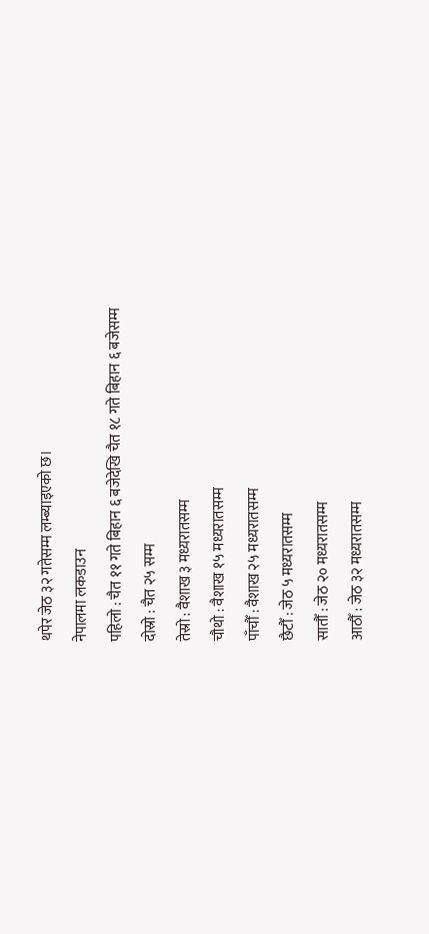थपेर जेठ ३२ गतेसम्म लम्ब्याइएको छ।
नेपालमा लकडाउन
पहिलो : चैत ११ गते बिहान ६ बजेदेखि चैत १८ गते बिहान ६ बजेसम्म
दोस्रो : चैत २५ सम्म
तेस्रो : वैशाख ३ मध्यरातसम्म
चौथो : वैशाख १५ मध्यरातसम्म
पाँचौँ : वैशाख २५ मध्यरातसम्म
छैटौँ : जेठ ५ मध्यरातसम्म
सातौँ : जेठ २० मध्यरातसम्म
आठौँ : जेठ ३२ मध्यरातसम्म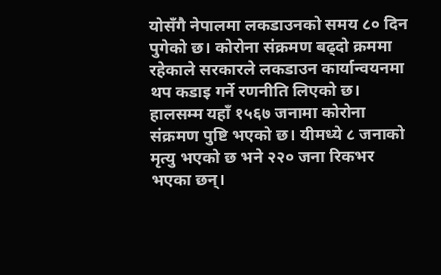योसँगै नेपालमा लकडाउनको समय ८० दिन पुगेको छ। कोरोना संक्रमण बढ्दो क्रममा रहेकाले सरकारले लकडाउन कार्यान्वयनमा थप कडाइ गर्ने रणनीति लिएको छ।
हालसम्म यहाँ १५६७ जनामा कोरोना संक्रमण पुष्टि भएको छ। यीमध्ये ८ जनाको मृत्यु भएको छ भने २२० जना रिकभर भएका छन्।